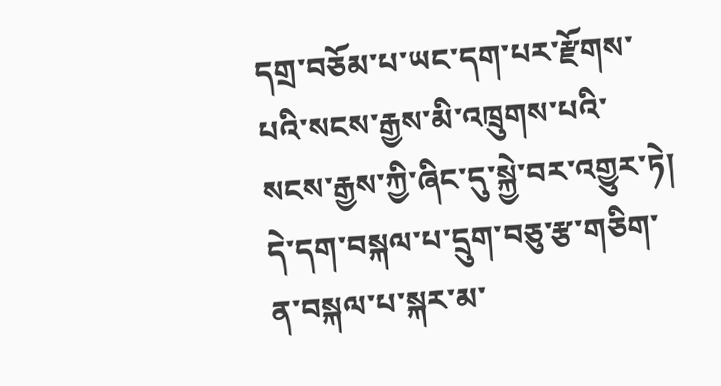དགྲ་བཅོམ་པ་ཡང་དག་པར་རྫོགས་པའི་སངས་རྒྱས་མི་འཁྲུགས་པའི་སངས་རྒྱས་ཀྱི་ཞིང་དུ་སྐྱེ་བར་འགྱུར་ཏེ། དེ་དག་བསྐལ་པ་དྲུག་བཅུ་རྩ་གཅིག་ན་བསྐལ་པ་སྐར་མ་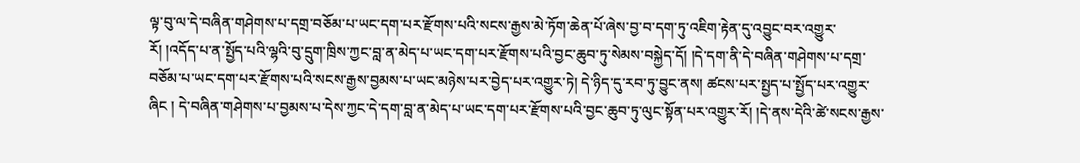ལྟ་བུ་ལ་དེ་བཞིན་གཤེགས་པ་དགྲ་བཅོམ་པ་ཡང་དག་པར་རྫོགས་པའི་སངས་རྒྱས་མེ་ཏོག་ཆེན་པོ་ཞེས་བྱ་བ་དག་ཏུ་འཇིག་རྟེན་དུ་འབྱུང་བར་འགྱུར་རོ། །འདོད་པ་ན་སྤྱོད་པའི་ལྷའི་བུ་དྲུག་ཁྲིས་ཀྱང་བླ་ན་མེད་པ་ཡང་དག་པར་རྫོགས་པའི་བྱང་ཆུབ་ཏུ་སེམས་བསྐྱེད་དོ། །དེ་དག་ནི་དེ་བཞིན་གཤེགས་པ་དགྲ་བཅོམ་པ་ཡང་དག་པར་རྫོགས་པའི་སངས་རྒྱས་བྱམས་པ་ཡང་མཉེས་པར་བྱེད་པར་འགྱུར་ཏེ། དེ་ཉིད་དུ་རབ་ཏུ་བྱུང་ནས། ཚངས་པར་སྤྱད་པ་སྤྱོད་པར་འགྱུར་ཞིང ། དེ་བཞིན་གཤེགས་པ་བྱམས་པ་དེས་ཀྱང་དེ་དག་བླ་ན་མེད་པ་ཡང་དག་པར་རྫོགས་པའི་བྱང་ཆུབ་ཏུ་ལུང་སྟོན་པར་འགྱུར་རོ། །དེ་ནས་དེའི་ཚེ་སངས་རྒྱས་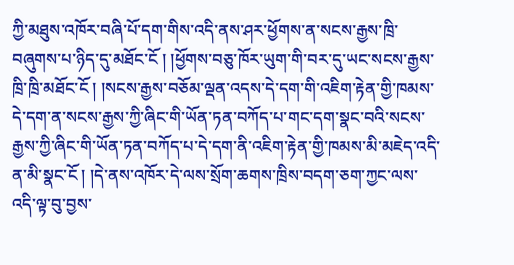ཀྱི་མཐུས་འཁོར་བཞི་པོ་དག་གིས་འདི་ནས་ཤར་ཕྱོགས་ན་སངས་རྒྱས་ཁྲི་བཞུགས་པ་ཉིད་དུ་མཐོང་ངོ ། །ཕྱོགས་བཅུ་ཁོར་ཡུག་གི་བར་དུ་ཡང་སངས་རྒྱས་ཁྲི་ཁྲི་མཐོང་ངོ ། །སངས་རྒྱས་བཅོམ་ལྡན་འདས་དེ་དག་གི་འཇིག་རྟེན་གྱི་ཁམས་དེ་དག་ན་སངས་རྒྱས་ཀྱི་ཞིང་གི་ཡོན་ཏན་བཀོད་པ་གང་དག་སྣང་བའི་སངས་རྒྱས་ཀྱི་ཞིང་གི་ཡོན་ཏན་བཀོད་པ་དེ་དག་ནི་འཇིག་རྟེན་གྱི་ཁམས་མི་མཇེད་འདི་ན་མི་སྣང་ངོ ། །དེ་ནས་འཁོར་དེ་ལས་སྲོག་ཆགས་ཁྲིས་བདག་ཅག་ཀྱང་ལས་འདི་ལྟ་བུ་བྱས་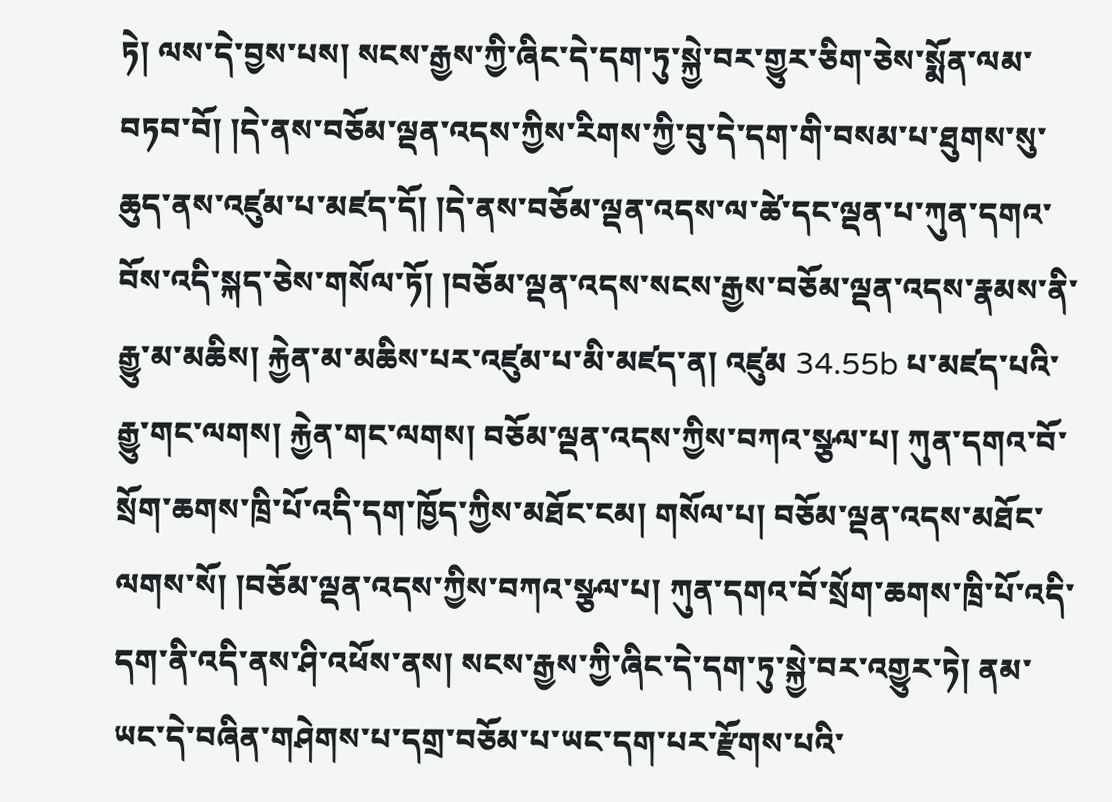ཏེ། ལས་དེ་བྱས་པས། སངས་རྒྱས་ཀྱི་ཞིང་དེ་དག་ཏུ་སྐྱེ་བར་གྱུར་ཅིག་ཅེས་སྨོན་ལམ་བཏབ་བོ། །དེ་ནས་བཅོམ་ལྡན་འདས་ཀྱིས་རིགས་ཀྱི་བུ་དེ་དག་གི་བསམ་པ་ཐུགས་སུ་ཆུད་ནས་འཛུམ་པ་མཛད་དོ། །དེ་ནས་བཅོམ་ལྡན་འདས་ལ་ཚེ་དང་ལྡན་པ་ཀུན་དགའ་བོས་འདི་སྐད་ཅེས་གསོལ་ཏོ། །བཅོམ་ལྡན་འདས་སངས་རྒྱས་བཅོམ་ལྡན་འདས་རྣམས་ནི་རྒྱུ་མ་མཆིས། རྐྱེན་མ་མཆིས་པར་འཛུམ་པ་མི་མཛད་ན། འཛུམ 34.55b པ་མཛད་པའི་རྒྱུ་གང་ལགས། རྐྱེན་གང་ལགས། བཅོམ་ལྡན་འདས་ཀྱིས་བཀའ་སྩལ་པ། ཀུན་དགའ་བོ་སྲོག་ཆགས་ཁྲི་པོ་འདི་དག་ཁྱོད་ཀྱིས་མཐོང་ངམ། གསོལ་པ། བཅོམ་ལྡན་འདས་མཐོང་ལགས་སོ། །བཅོམ་ལྡན་འདས་ཀྱིས་བཀའ་སྩལ་པ། ཀུན་དགའ་བོ་སྲོག་ཆགས་ཁྲི་པོ་འདི་དག་ནི་འདི་ནས་ཤི་འཕོས་ནས། སངས་རྒྱས་ཀྱི་ཞིང་དེ་དག་ཏུ་སྐྱེ་བར་འགྱུར་ཏེ། ནམ་ཡང་དེ་བཞིན་གཤེགས་པ་དགྲ་བཅོམ་པ་ཡང་དག་པར་རྫོགས་པའི་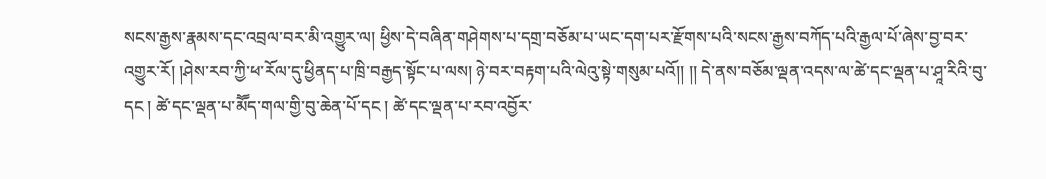སངས་རྒྱས་རྣམས་དང་འབྲལ་བར་མི་འགྱུར་ལ། ཕྱིས་དེ་བཞིན་གཤེགས་པ་དགྲ་བཅོམ་པ་ཡང་དག་པར་རྫོགས་པའི་སངས་རྒྱས་བཀོད་པའི་རྒྱལ་པོ་ཞེས་བྱ་བར་འགྱུར་རོ། །ཤེས་རབ་ཀྱི་ཕ་རོལ་དུ་ཕྱིནད་པ་ཁྲི་བརྒྱད་སྟོང་པ་ལས། ཉེ་བར་བརྟག་པའི་ལེའུ་སྟེ་གསུམ་པའོ།། །། དེ་ནས་བཅོམ་ལྡན་འདས་ལ་ཚེ་དང་ལྡན་པ་ཤཱ་རིའི་བུ་དང ། ཚེ་དང་ལྡན་པ་མཽད་གལ་གྱི་བུ་ཆེན་པོ་དང ། ཚེ་དང་ལྡན་པ་རབ་འབྱོར་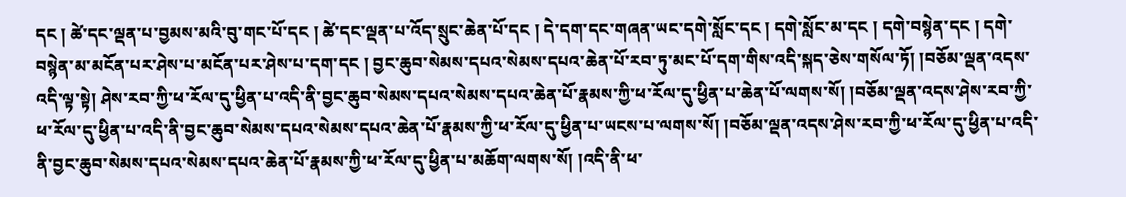དང ། ཚེ་དང་ལྡན་པ་བྱམས་མའི་བུ་གང་པོ་དང ། ཚེ་དང་ལྡན་པ་འོད་སྲུང་ཆེན་པོ་དང ། དེ་དག་དང་གཞན་ཡང་དགེ་སློང་དང ། དགེ་སློང་མ་དང ། དགེ་བསྙེན་དང ། དགེ་བསྙེན་མ་མངོན་པར་ཤེས་པ་མངོན་པར་ཤེས་པ་དག་དང ། བྱང་ཆུབ་སེམས་དཔའ་སེམས་དཔའ་ཆེན་པོ་རབ་ཏུ་མང་པོ་དག་གིས་འདི་སྐད་ཅེས་གསོལ་ཏོ། །བཅོམ་ལྡན་འདས་འདི་ལྟ་སྟེ། ཤེས་རབ་ཀྱི་ཕ་རོལ་དུ་ཕྱིན་པ་འདི་ནི་བྱང་ཆུབ་སེམས་དཔའ་སེམས་དཔའ་ཆེན་པོ་རྣམས་ཀྱི་ཕ་རོལ་དུ་ཕྱིན་པ་ཆེན་པོ་ལགས་སོ། །བཅོམ་ལྡན་འདས་ཤེས་རབ་ཀྱི་ཕ་རོལ་དུ་ཕྱིན་པ་འདི་ནི་བྱང་ཆུབ་སེམས་དཔའ་སེམས་དཔའ་ཆེན་པོ་རྣམས་ཀྱི་ཕ་རོལ་དུ་ཕྱིན་པ་ཡངས་པ་ལགས་སོ། །བཅོམ་ལྡན་འདས་ཤེས་རབ་ཀྱི་ཕ་རོལ་དུ་ཕྱིན་པ་འདི་ནི་བྱང་ཆུབ་སེམས་དཔའ་སེམས་དཔའ་ཆེན་པོ་རྣམས་ཀྱི་ཕ་རོལ་དུ་ཕྱིན་པ་མཆོག་ལགས་སོ། །འདི་ནི་ཕ་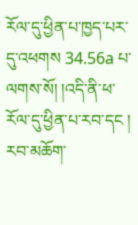རོལ་དུ་ཕྱིན་པ་ཁྱད་པར་དུ་འཕགས 34.56a པ་ལགས་སོ། །འདི་ནི་ཕ་རོལ་དུ་ཕྱིན་པ་རབ་དང ། རབ་མཆོག་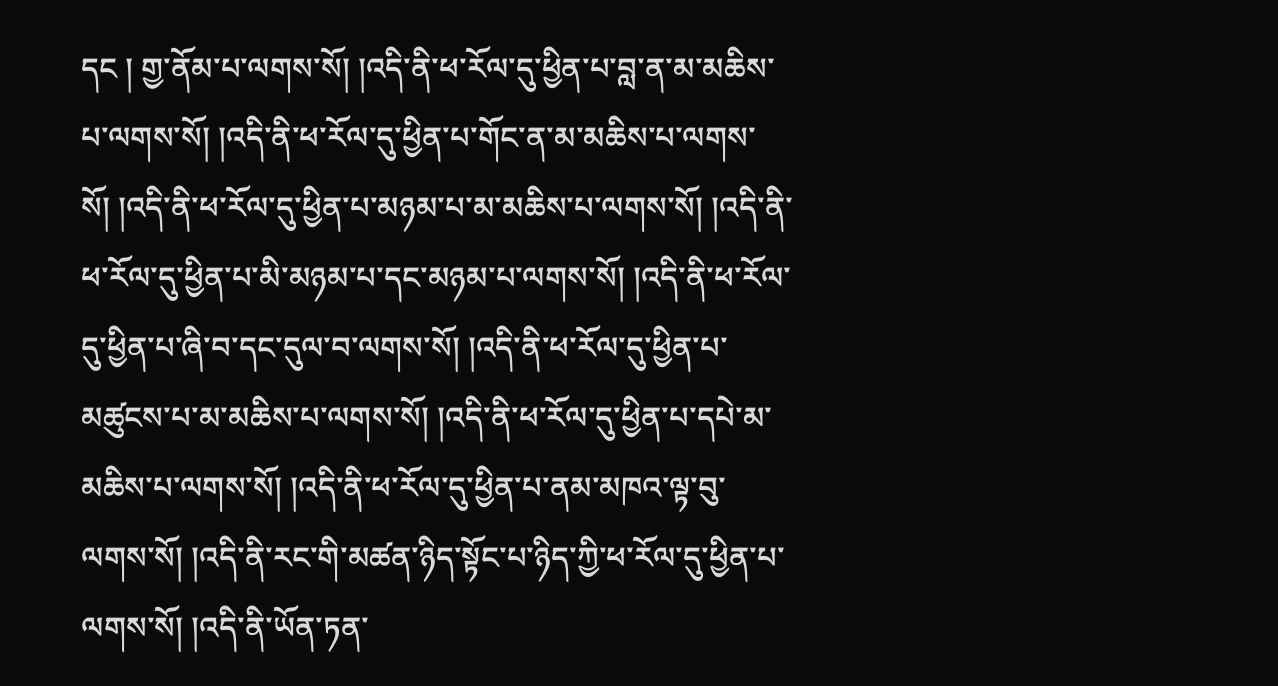དང ། གྱ་ནོམ་པ་ལགས་སོ། །འདི་ནི་ཕ་རོལ་དུ་ཕྱིན་པ་བླ་ན་མ་མཆིས་པ་ལགས་སོ། །འདི་ནི་ཕ་རོལ་དུ་ཕྱིན་པ་གོང་ན་མ་མཆིས་པ་ལགས་སོ། །འདི་ནི་ཕ་རོལ་དུ་ཕྱིན་པ་མཉམ་པ་མ་མཆིས་པ་ལགས་སོ། །འདི་ནི་ཕ་རོལ་དུ་ཕྱིན་པ་མི་མཉམ་པ་དང་མཉམ་པ་ལགས་སོ། །འདི་ནི་ཕ་རོལ་དུ་ཕྱིན་པ་ཞི་བ་དང་དུལ་བ་ལགས་སོ། །འདི་ནི་ཕ་རོལ་དུ་ཕྱིན་པ་མཚུངས་པ་མ་མཆིས་པ་ལགས་སོ། །འདི་ནི་ཕ་རོལ་དུ་ཕྱིན་པ་དཔེ་མ་མཆིས་པ་ལགས་སོ། །འདི་ནི་ཕ་རོལ་དུ་ཕྱིན་པ་ནམ་མཁའ་ལྟ་བུ་ལགས་སོ། །འདི་ནི་རང་གི་མཚན་ཉིད་སྟོང་པ་ཉིད་ཀྱི་ཕ་རོལ་དུ་ཕྱིན་པ་ལགས་སོ། །འདི་ནི་ཡོན་ཏན་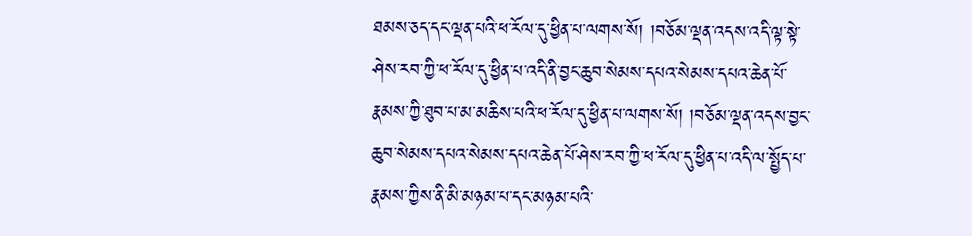ཐམས་ཅད་དང་ལྡན་པའི་ཕ་རོལ་དུ་ཕྱིན་པ་ལགས་སོ། །བཅོམ་ལྡན་འདས་འདི་ལྟ་སྟེ་ཤེས་རབ་ཀྱི་ཕ་རོལ་དུ་ཕྱིན་པ་འདི་ནི་བྱང་ཆུབ་སེམས་དཔའ་སེམས་དཔའ་ཆེན་པོ་རྣམས་ཀྱི་ཐུབ་པ་མ་མཆིས་པའི་ཕ་རོལ་དུ་ཕྱིན་པ་ལགས་སོ། །བཅོམ་ལྡན་འདས་བྱང་ཆུབ་སེམས་དཔའ་སེམས་དཔའ་ཆེན་པོ་ཤེས་རབ་ཀྱི་ཕ་རོལ་དུ་ཕྱིན་པ་འདི་ལ་སྤྱོད་པ་རྣམས་ཀྱིས་ནི་མི་མཉམ་པ་དང་མཉམ་པའི་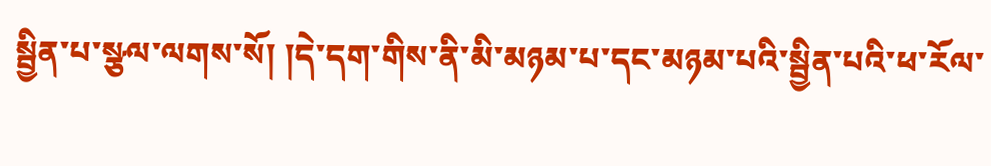སྦྱིན་པ་སྩལ་ལགས་སོ། །དེ་དག་གིས་ནི་མི་མཉམ་པ་དང་མཉམ་པའི་སྦྱིན་པའི་ཕ་རོལ་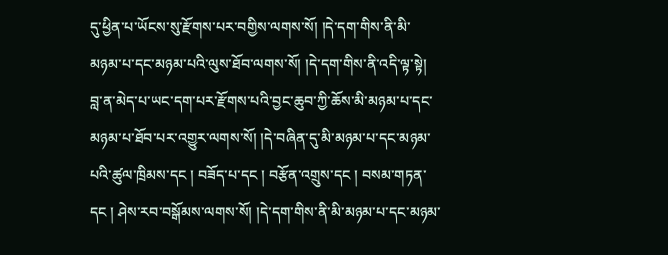དུ་ཕྱིན་པ་ཡོངས་སུ་རྫོགས་པར་བགྱིས་ལགས་སོ། །དེ་དག་གིས་ནི་མི་མཉམ་པ་དང་མཉམ་པའི་ལུས་ཐོབ་ལགས་སོ། །དེ་དག་གིས་ནི་འདི་ལྟ་སྟེ། བླ་ན་མེད་པ་ཡང་དག་པར་རྫོགས་པའི་བྱང་ཆུབ་ཀྱི་ཆོས་མི་མཉམ་པ་དང་མཉམ་པ་ཐོབ་པར་འགྱུར་ལགས་སོ། །དེ་བཞིན་དུ་མི་མཉམ་པ་དང་མཉམ་པའི་ཚུལ་ཁྲིམས་དང ། བཟོད་པ་དང ། བརྩོན་འགྲུས་དང ། བསམ་གཏན་དང ། ཤེས་རབ་བསྒོམས་ལགས་སོ། །དེ་དག་གིས་ནི་མི་མཉམ་པ་དང་མཉམ་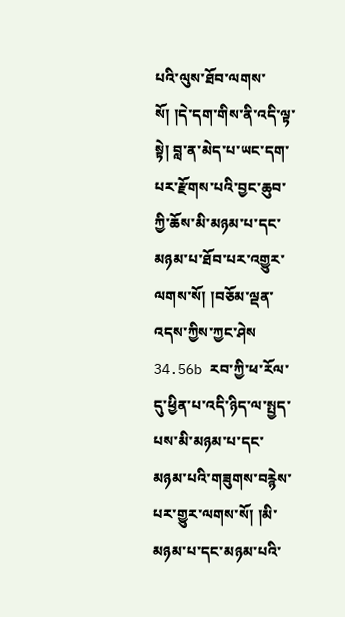པའི་ལུས་ཐོབ་ལགས་སོ། །དེ་དག་གིས་ནི་འདི་ལྟ་སྟེ། བླ་ན་མེད་པ་ཡང་དག་པར་རྫོགས་པའི་བྱང་ཆུབ་ཀྱི་ཆོས་མི་མཉམ་པ་དང་མཉམ་པ་ཐོབ་པར་འགྱུར་ལགས་སོ། །བཅོམ་ལྡན་འདས་ཀྱིས་ཀྱང་ཤེས 34.56b རབ་ཀྱི་ཕ་རོལ་དུ་ཕྱིན་པ་འདི་ཉིད་ལ་སྤྱད་པས་མི་མཉམ་པ་དང་མཉམ་པའི་གཟུགས་བརྙེས་པར་གྱུར་ལགས་སོ། །མི་མཉམ་པ་དང་མཉམ་པའི་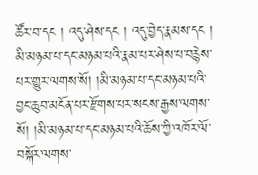ཚོར་བ་དང ། འདུ་ཤེས་དང ། འདུ་བྱེད་རྣམས་དང ། མི་མཉམ་པ་དང་མཉམ་པའི་རྣམ་པར་ཤེས་པ་བརྙེས་པར་གྱུར་ལགས་སོ། །མི་མཉམ་པ་དང་མཉམ་པའི་བྱང་ཆུབ་མངོན་པར་རྫོགས་པར་སངས་རྒྱས་ལགས་སོ། །མི་མཉམ་པ་དང་མཉམ་པའི་ཆོས་ཀྱི་འཁོར་ལོ་བསྐོར་ལགས་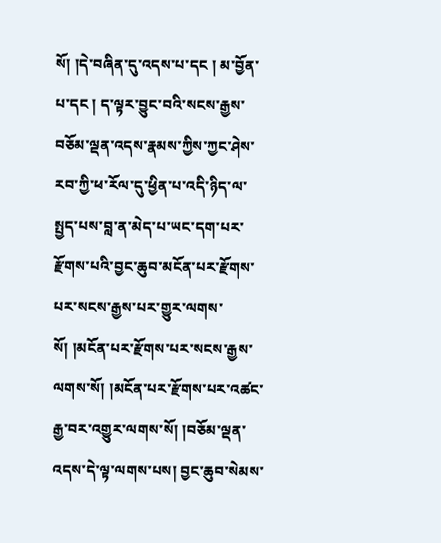སོ། །དེ་བཞིན་དུ་འདས་པ་དང ། མ་བྱོན་པ་དང ། ད་ལྟར་བྱུང་བའི་སངས་རྒྱས་བཅོམ་ལྡན་འདས་རྣམས་ཀྱིས་ཀྱང་ཤེས་རབ་ཀྱི་ཕ་རོལ་དུ་ཕྱིན་པ་འདི་ཉིད་ལ་སྤྱད་པས་བླ་ན་མེད་པ་ཡང་དག་པར་རྫོགས་པའི་བྱང་ཆུབ་མངོན་པར་རྫོགས་པར་སངས་རྒྱས་པར་གྱུར་ལགས་སོ། །མངོན་པར་རྫོགས་པར་སངས་རྒྱས་ལགས་སོ། །མངོན་པར་རྫོགས་པར་འཚང་རྒྱ་བར་འགྱུར་ལགས་སོ། །བཅོམ་ལྡན་འདས་དེ་ལྟ་ལགས་པས། བྱང་ཆུབ་སེམས་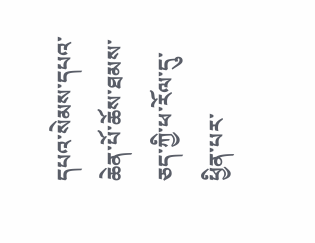དཔའ་སེམས་དཔའ་ཆེན་པོ་ཆོས་ཐམས་ཅད་ཀྱི་ཕ་རོལ་དུ་ཕྱིན་པར་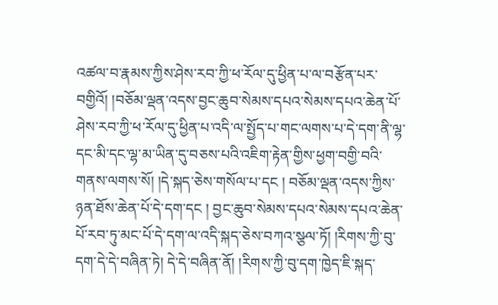འཚལ་བ་རྣམས་ཀྱིས་ཤེས་རབ་ཀྱི་ཕ་རོལ་དུ་ཕྱིན་པ་ལ་བརྩོན་པར་བགྱིའོ། །བཅོམ་ལྡན་འདས་བྱང་ཆུབ་སེམས་དཔའ་སེམས་དཔའ་ཆེན་པོ་ཤེས་རབ་ཀྱི་ཕ་རོལ་དུ་ཕྱིན་པ་འདི་ལ་སྤྱོད་པ་གང་ལགས་པ་དེ་དག་ནི་ལྷ་དང་མི་དང་ལྷ་མ་ཡིན་དུ་བཅས་པའི་འཇིག་རྟེན་གྱིས་ཕྱག་བགྱི་བའི་གནས་ལགས་སོ། །དེ་སྐད་ཅེས་གསོལ་པ་དང ། བཅོམ་ལྡན་འདས་ཀྱིས་ཉན་ཐོས་ཆེན་པོ་དེ་དག་དང ། བྱང་ཆུབ་སེམས་དཔའ་སེམས་དཔའ་ཆེན་པོ་རབ་ཏུ་མང་པོ་དེ་དག་ལ་འདི་སྐད་ཅེས་བཀའ་སྩལ་ཏོ། །རིགས་ཀྱི་བུ་དག་དེ་དེ་བཞིན་ཏེ། དེ་དེ་བཞིན་ནོ། །རིགས་ཀྱི་བུ་དག་ཁྱེད་ཇི་སྐད་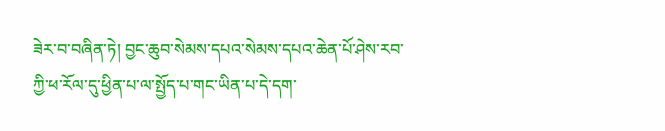ཟེར་བ་བཞིན་ཏེ། བྱང་ཆུབ་སེམས་དཔའ་སེམས་དཔའ་ཆེན་པོ་ཤེས་རབ་ཀྱི་ཕ་རོལ་དུ་ཕྱིན་པ་ལ་སྤྱོད་པ་གང་ཡིན་པ་དེ་དག་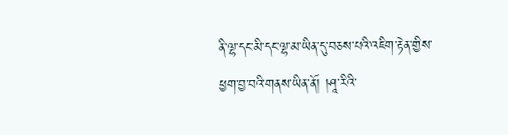ནི་ལྷ་དང་མི་དང་ལྷ་མ་ཡིན་དུ་བཅས་པའི་འཇིག་རྟེན་གྱིས་ཕྱག་བྱ་བའི་གནས་ཡིན་ནོ། །ཤཱ་རིའི་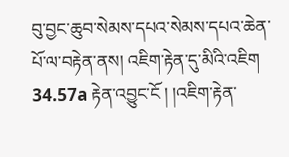བུ་བྱང་ཆུབ་སེམས་དཔའ་སེམས་དཔའ་ཆེན་པོ་ལ་བརྟེན་ནས། འཇིག་རྟེན་དུ་མིའི་འཇིག 34.57a རྟེན་འབྱུང་ངོ ། །འཇིག་རྟེན་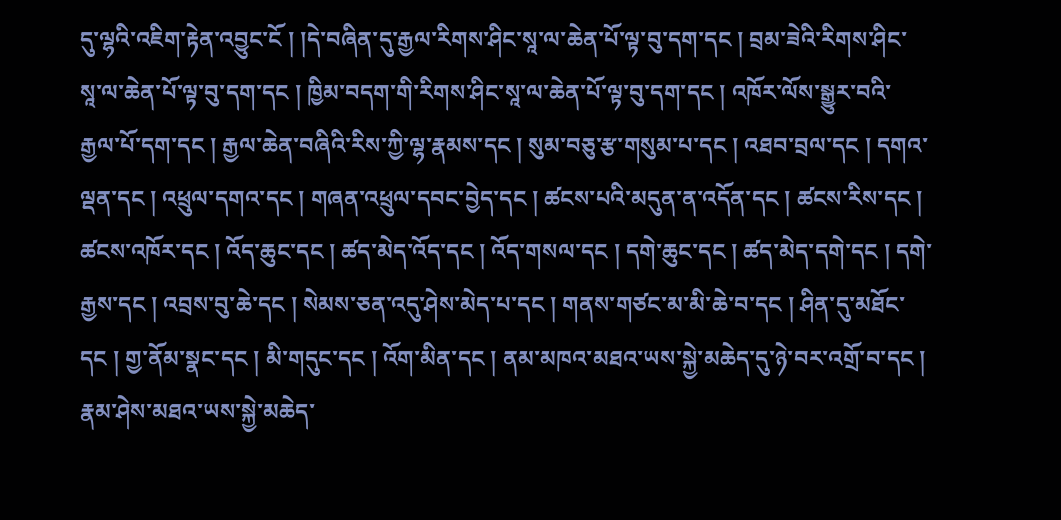དུ་ལྷའི་འཇིག་རྟེན་འབྱུང་ངོ ། །དེ་བཞིན་དུ་རྒྱལ་རིགས་ཤིང་སཱ་ལ་ཆེན་པོ་ལྟ་བུ་དག་དང ། བྲམ་ཟེའི་རིགས་ཤིང་སཱ་ལ་ཆེན་པོ་ལྟ་བུ་དག་དང ། ཁྱིམ་བདག་གི་རིགས་ཤིང་སཱ་ལ་ཆེན་པོ་ལྟ་བུ་དག་དང ། འཁོར་ལོས་སྒྱུར་བའི་རྒྱལ་པོ་དག་དང ། རྒྱལ་ཆེན་བཞིའི་རིས་ཀྱི་ལྷ་རྣམས་དང ། སུམ་བཅུ་རྩ་གསུམ་པ་དང ། འཐབ་བྲལ་དང ། དགའ་ལྡན་དང ། འཕྲུལ་དགའ་དང ། གཞན་འཕྲུལ་དབང་བྱེད་དང ། ཚངས་པའི་མདུན་ན་འདོན་དང ། ཚངས་རིས་དང ། ཚངས་འཁོར་དང ། འོད་ཆུང་དང ། ཚད་མེད་འོད་དང ། འོད་གསལ་དང ། དགེ་ཆུང་དང ། ཚད་མེད་དགེ་དང ། དགེ་རྒྱས་དང ། འབྲས་བུ་ཆེ་དང ། སེམས་ཅན་འདུ་ཤེས་མེད་པ་དང ། གནས་གཙང་མ་མི་ཆེ་བ་དང ། ཤིན་དུ་མཐོང་དང ། གྱ་ནོམ་སྣང་དང ། མི་གདུང་དང ། འོག་མིན་དང ། ནམ་མཁའ་མཐའ་ཡས་སྐྱེ་མཆེད་དུ་ཉེ་བར་འགྲོ་བ་དང ། རྣམ་ཤེས་མཐའ་ཡས་སྐྱེ་མཆེད་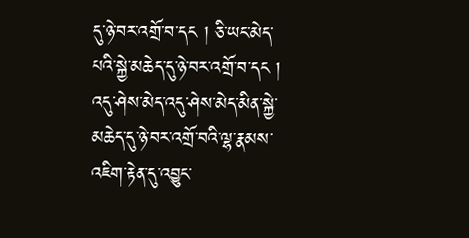དུ་ཉེ་བར་འགྲོ་བ་དང ། ཅི་ཡང་མེད་པའི་སྐྱེ་མཆེད་དུ་ཉེ་བར་འགྲོ་བ་དང ། འདུ་ཤེས་མེད་འདུ་ཤེས་མེད་མིན་སྐྱེ་མཆེད་དུ་ཉེ་བར་འགྲོ་བའི་ལྷ་རྣམས་འཇིག་རྟེན་དུ་འབྱུང་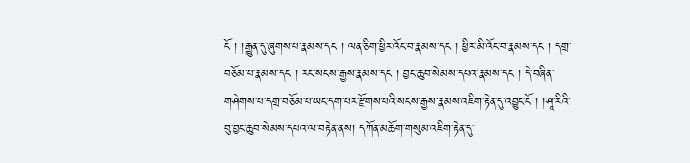ངོ ། །རྒྱུན་དུ་ཞུགས་པ་རྣམས་དང ། ལན་ཅིག་ཕྱིར་འོང་བ་རྣམས་དང ། ཕྱིར་མི་འོང་བ་རྣམས་དང ། དགྲ་བཅོམ་པ་རྣམས་དང ། རང་སངས་རྒྱས་རྣམས་དང ། བྱང་ཆུབ་སེམས་དཔའ་རྣམས་དང ། དེ་བཞིན་གཤེགས་པ་དགྲ་བཅོམ་པ་ཡང་དག་པར་རྫོགས་པའི་སངས་རྒྱས་རྣམས་འཇིག་རྟེན་དུ་འབྱུང་ངོ ། །ཤཱ་རིའི་བུ་བྱང་ཆུབ་སེམས་དཔའ་ལ་བརྟེན་ནས། དཀོན་མཆོག་གསུམ་འཇིག་རྟེན་དུ་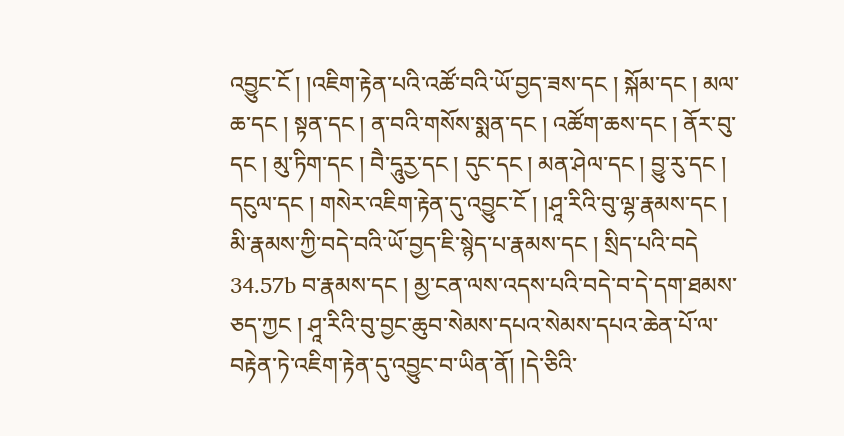འབྱུང་ངོ ། །འཇིག་རྟེན་པའི་འཚོ་བའི་ཡོ་བྱད་ཟས་དང ། སྐོམ་དང ། མལ་ཆ་དང ། སྟན་དང ། ན་བའི་གསོས་སྨན་དང ། འཚོག་ཆས་དང ། ནོར་བུ་དང ། མུ་ཏིག་དང ། བཻ་དཱུརྱ་དང ། དུང་དང ། མན་ཤེལ་དང ། བྱུ་རུ་དང ། དངུལ་དང ། གསེར་འཇིག་རྟེན་དུ་འབྱུང་ངོ ། །ཤཱ་རིའི་བུ་ལྷ་རྣམས་དང ། མི་རྣམས་ཀྱི་བདེ་བའི་ཡོ་བྱད་ཇི་སྙེད་པ་རྣམས་དང ། སྲིད་པའི་བདེ 34.57b བ་རྣམས་དང ། མྱ་ངན་ལས་འདས་པའི་བདེ་བ་དེ་དག་ཐམས་ཅད་ཀྱང ། ཤཱ་རིའི་བུ་བྱང་ཆུབ་སེམས་དཔའ་སེམས་དཔའ་ཆེན་པོ་ལ་བརྟེན་ཏེ་འཇིག་རྟེན་དུ་འབྱུང་བ་ཡིན་ནོ། །དེ་ཅིའི་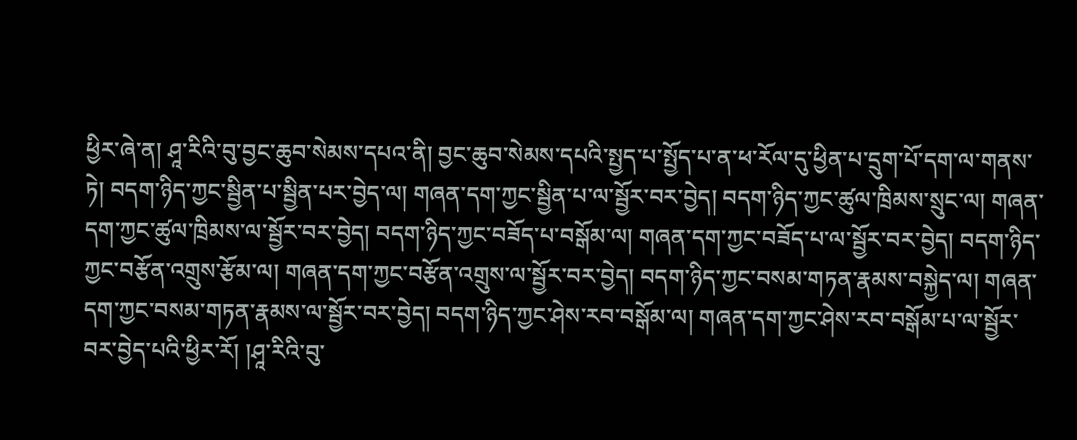ཕྱིར་ཞེ་ན། ཤཱ་རིའི་བུ་བྱང་ཆུབ་སེམས་དཔའ་ནི། བྱང་ཆུབ་སེམས་དཔའི་སྤྱད་པ་སྤྱོད་པ་ན་ཕ་རོལ་དུ་ཕྱིན་པ་དྲུག་པོ་དག་ལ་གནས་ཏེ། བདག་ཉིད་ཀྱང་སྦྱིན་པ་སྦྱིན་པར་བྱེད་ལ། གཞན་དག་ཀྱང་སྦྱིན་པ་ལ་སྦྱོར་བར་བྱེད། བདག་ཉིད་ཀྱང་ཚུལ་ཁྲིམས་སྲུང་ལ། གཞན་དག་ཀྱང་ཚུལ་ཁྲིམས་ལ་སྦྱོར་བར་བྱེད། བདག་ཉིད་ཀྱང་བཟོད་པ་བསྒོམ་ལ། གཞན་དག་ཀྱང་བཟོད་པ་ལ་སྦྱོར་བར་བྱེད། བདག་ཉིད་ཀྱང་བརྩོན་འགྲུས་རྩོམ་ལ། གཞན་དག་ཀྱང་བརྩོན་འགྲུས་ལ་སྦྱོར་བར་བྱེད། བདག་ཉིད་ཀྱང་བསམ་གཏན་རྣམས་བསྐྱེད་ལ། གཞན་དག་ཀྱང་བསམ་གཏན་རྣམས་ལ་སྦྱོར་བར་བྱེད། བདག་ཉིད་ཀྱང་ཤེས་རབ་བསྒོམ་ལ། གཞན་དག་ཀྱང་ཤེས་རབ་བསྒོམ་པ་ལ་སྦྱོར་བར་བྱེད་པའི་ཕྱིར་རོ། །ཤཱ་རིའི་བུ་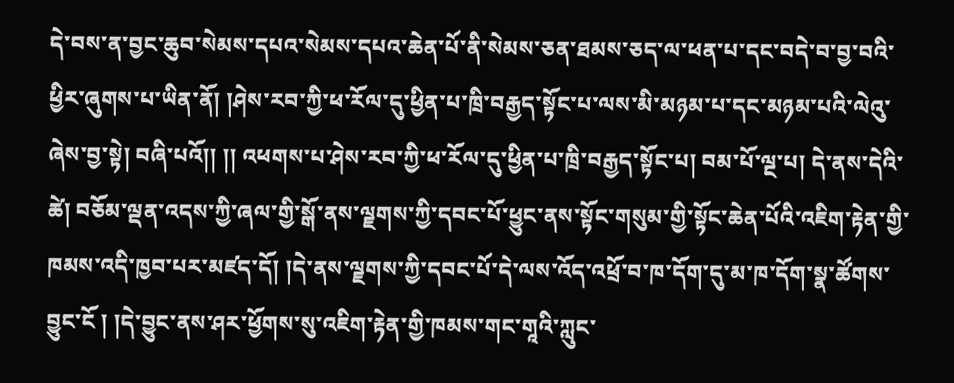དེ་བས་ན་བྱང་ཆུབ་སེམས་དཔའ་སེམས་དཔའ་ཆེན་པོ་ནི་སེམས་ཅན་ཐམས་ཅད་ལ་ཕན་པ་དང་བདེ་བ་བྱ་བའི་ཕྱིར་ཞུགས་པ་ཡིན་ནོ། །ཤེས་རབ་ཀྱི་ཕ་རོལ་དུ་ཕྱིན་པ་ཁྲི་བརྒྱད་སྟོང་པ་ལས་མི་མཉམ་པ་དང་མཉམ་པའི་ལེའུ་ཞེས་བྱ་སྟེ། བཞི་པའོ།། །། འཕགས་པ་ཤེས་རབ་ཀྱི་ཕ་རོལ་དུ་ཕྱིན་པ་ཁྲི་བརྒྱད་སྟོང་པ། བམ་པོ་ལྔ་པ། དེ་ནས་དེའི་ཚེ། བཅོམ་ལྡན་འདས་ཀྱི་ཞལ་གྱི་སྒོ་ནས་ལྗགས་ཀྱི་དབང་པོ་ཕྱུང་ནས་སྟོང་གསུམ་གྱི་སྟོང་ཆེན་པོའི་འཇིག་རྟེན་གྱི་ཁམས་འདི་ཁྱབ་པར་མཛད་དོ། །དེ་ནས་ལྗགས་ཀྱི་དབང་པོ་དེ་ལས་འོད་འཕྲོ་བ་ཁ་དོག་དུ་མ་ཁ་དོག་སྣ་ཚོགས་བྱུང་ངོ ། །དེ་བྱུང་ནས་ཤར་ཕྱོགས་སུ་འཇིག་རྟེན་གྱི་ཁམས་གང་གཱའི་ཀླུང་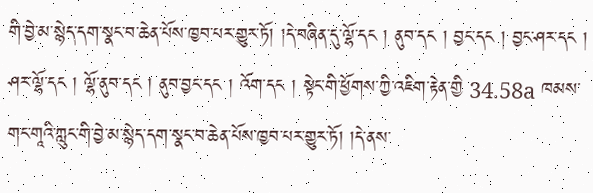གི་བྱེ་མ་སྙེད་དག་སྣང་བ་ཆེན་པོས་ཁྱབ་པར་གྱུར་ཏོ། །དེ་བཞིན་དུ་ལྷོ་དང ། ནུབ་དང ། བྱང་དང ། བྱང་ཤར་དང ། ཤར་ལྷོ་དང ། ལྷོ་ནུབ་དང ། ནུབ་བྱང་དང ། འོག་དང ། སྟེང་གི་ཕྱོགས་ཀྱི་འཇིག་རྟེན་གྱི 34.58a ཁམས་གང་གཱའི་ཀླུང་གི་བྱེ་མ་སྙེད་དག་སྣང་བ་ཆེན་པོས་ཁྱབ་པར་གྱུར་ཏོ། །དེ་ནས་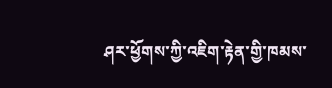ཤར་ཕྱོགས་ཀྱི་འཇིག་རྟེན་གྱི་ཁམས་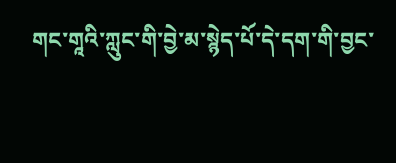གང་གཱའི་ཀླུང་གི་བྱེ་མ་སྙེད་པོ་དེ་དག་གི་བྱང་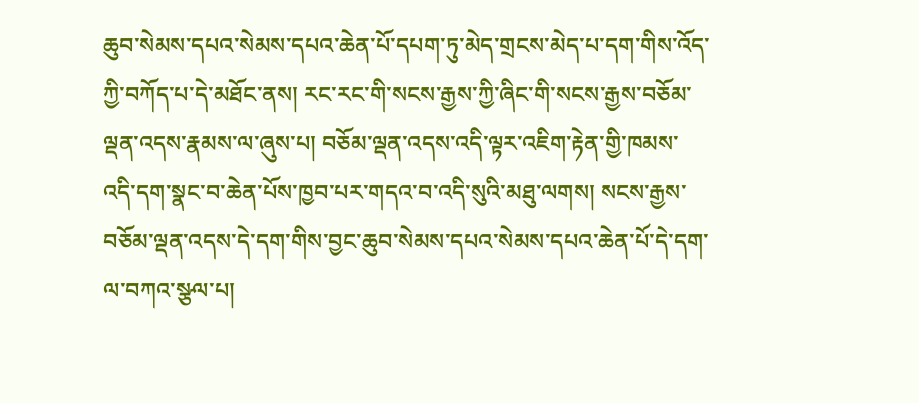ཆུབ་སེམས་དཔའ་སེམས་དཔའ་ཆེན་པོ་དཔག་ཏུ་མེད་གྲངས་མེད་པ་དག་གིས་འོད་ཀྱི་བཀོད་པ་དེ་མཐོང་ནས། རང་རང་གི་སངས་རྒྱས་ཀྱི་ཞིང་གི་སངས་རྒྱས་བཅོམ་ལྡན་འདས་རྣམས་ལ་ཞུས་པ། བཅོམ་ལྡན་འདས་འདི་ལྟར་འཇིག་རྟེན་གྱི་ཁམས་འདི་དག་སྣང་བ་ཆེན་པོས་ཁྱབ་པར་གདའ་བ་འདི་སུའི་མཐུ་ལགས། སངས་རྒྱས་བཅོམ་ལྡན་འདས་དེ་དག་གིས་བྱང་ཆུབ་སེམས་དཔའ་སེམས་དཔའ་ཆེན་པོ་དེ་དག་ལ་བཀའ་སྩལ་པ།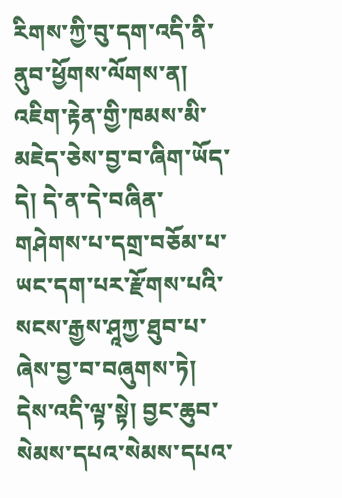རིགས་ཀྱི་བུ་དག་འདི་ནི་ནུབ་ཕྱོགས་ལོགས་ན། འཇིག་རྟེན་གྱི་ཁམས་མི་མཇེད་ཅེས་བྱ་བ་ཞིག་ཡོད་དེ། དེ་ན་དེ་བཞིན་གཤེགས་པ་དགྲ་བཅོམ་པ་ཡང་དག་པར་རྫོགས་པའི་སངས་རྒྱས་ཤཱཀྱ་ཐུབ་པ་ཞེས་བྱ་བ་བཞུགས་ཏེ། དེས་འདི་ལྟ་སྟེ། བྱང་ཆུབ་སེམས་དཔའ་སེམས་དཔའ་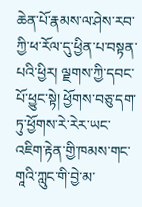ཆེན་པོ་རྣམས་ལ་ཤེས་རབ་ཀྱི་ཕ་རོལ་དུ་ཕྱིན་པ་བསྟན་པའི་ཕྱིར། ལྗགས་ཀྱི་དབང་པོ་ཕྱུང་སྟེ། ཕྱོགས་བཅུ་དག་ཏུ་ཕྱོགས་རེ་རེར་ཡང་འཇིག་རྟེན་གྱི་ཁམས་གང་གཱའི་ཀླུང་གི་བྱེ་མ་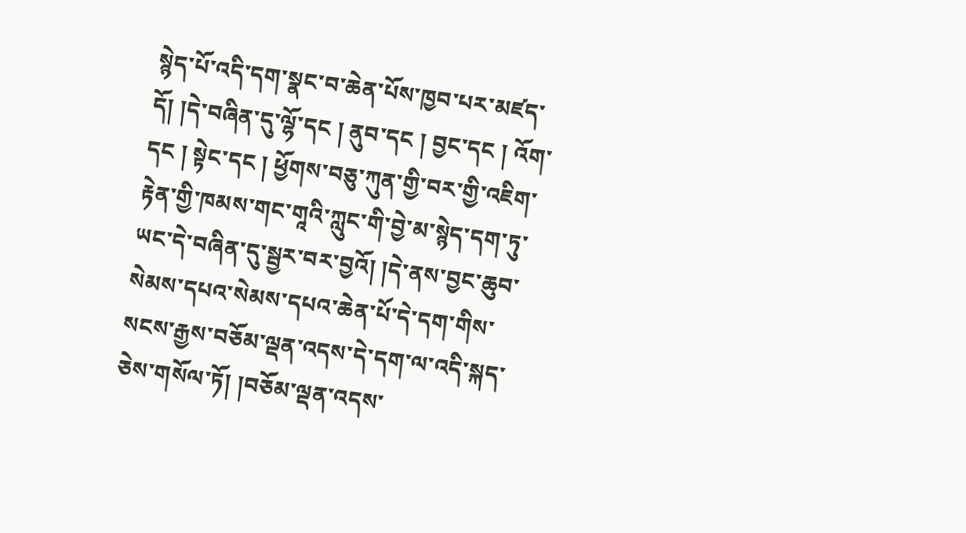སྙེད་པོ་འདི་དག་སྣང་བ་ཆེན་པོས་ཁྱབ་པར་མཛད་དོ། །དེ་བཞིན་དུ་ལྷོ་དང ། ནུབ་དང ། བྱང་དང ། འོག་དང ། སྟེང་དང ། ཕྱོགས་བཅུ་ཀུན་གྱི་བར་གྱི་འཇིག་རྟེན་གྱི་ཁམས་གང་གཱའི་ཀླུང་གི་བྱེ་མ་སྙེད་དག་ཏུ་ཡང་དེ་བཞིན་དུ་སྦྱར་བར་བྱའོ། །དེ་ནས་བྱང་ཆུབ་སེམས་དཔའ་སེམས་དཔའ་ཆེན་པོ་དེ་དག་གིས་སངས་རྒྱས་བཅོམ་ལྡན་འདས་དེ་དག་ལ་འདི་སྐད་ཅེས་གསོལ་ཏོ། །བཅོམ་ལྡན་འདས་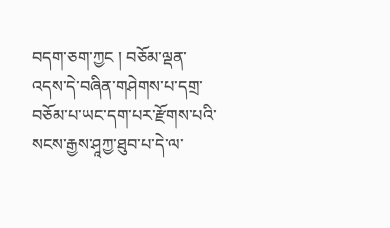བདག་ཅག་ཀྱང ། བཅོམ་ལྡན་འདས་དེ་བཞིན་གཤེགས་པ་དགྲ་བཅོམ་པ་ཡང་དག་པར་རྫོགས་པའི་སངས་རྒྱས་ཤཱཀྱ་ཐུབ་པ་དེ་ལ་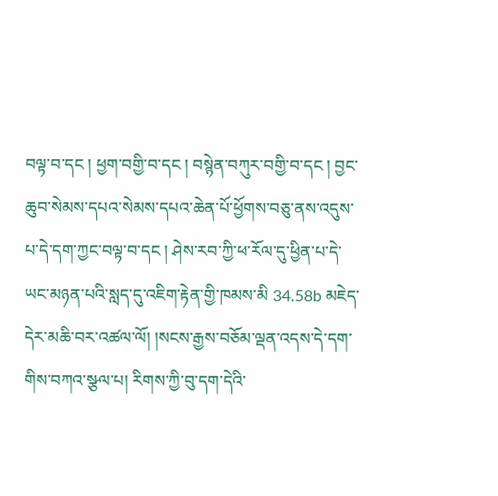བལྟ་བ་དང ། ཕྱག་བགྱི་བ་དང ། བསྙེན་བཀུར་བགྱི་བ་དང ། བྱང་ཆུབ་སེམས་དཔའ་སེམས་དཔའ་ཆེན་པོ་ཕྱོགས་བཅུ་ནས་འདུས་པ་དེ་དག་ཀྱང་བལྟ་བ་དང ། ཤེས་རབ་ཀྱི་ཕ་རོལ་དུ་ཕྱིན་པ་དེ་ཡང་མཉན་པའི་སླད་དུ་འཇིག་རྟེན་གྱི་ཁམས་མི 34.58b མཇེད་དེར་མཆི་བར་འཚལ་ལོ། །སངས་རྒྱས་བཅོམ་ལྡན་འདས་དེ་དག་གིས་བཀའ་སྩལ་པ། རིགས་ཀྱི་བུ་དག་དེའི་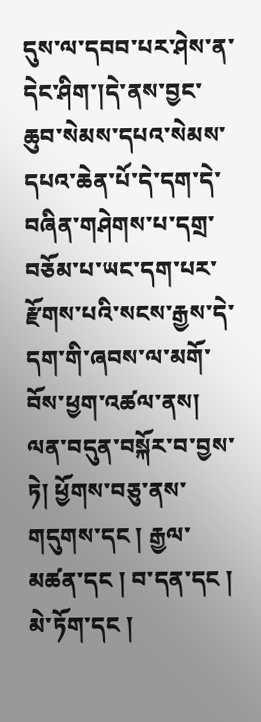དུས་ལ་དབབ་པར་ཤེས་ན་དེང་ཤིག་།དེ་ནས་བྱང་ཆུབ་སེམས་དཔའ་སེམས་དཔའ་ཆེན་པོ་དེ་དག་དེ་བཞིན་གཤེགས་པ་དགྲ་བཅོམ་པ་ཡང་དག་པར་རྫོགས་པའི་སངས་རྒྱས་དེ་དག་གི་ཞབས་ལ་མགོ་བོས་ཕྱག་འཚལ་ནས། ལན་བདུན་བསྐོར་བ་བྱས་ཏེ། ཕྱོགས་བཅུ་ནས་གདུགས་དང ། རྒྱལ་མཚན་དང ། བ་དན་དང ། མེ་ཏོག་དང །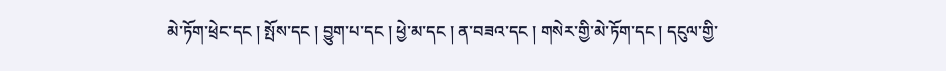མེ་ཏོག་ཕྲེང་དང ། སྤོས་དང ། བྱུག་པ་དང ། ཕྱེ་མ་དང ། ན་བཟའ་དང ། གསེར་གྱི་མེ་ཏོག་དང ། དངུལ་གྱི་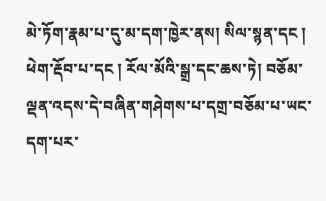མེ་ཏོག་རྣམ་པ་དུ་མ་དག་ཁྱེར་ནས། སིལ་སྙན་དང ། ཕེག་རྡོབ་པ་དང ། རོལ་མོའི་སྒྲ་དང་ཆས་ཏེ། བཅོམ་ལྡན་འདས་དེ་བཞིན་གཤེགས་པ་དགྲ་བཅོམ་པ་ཡང་དག་པར་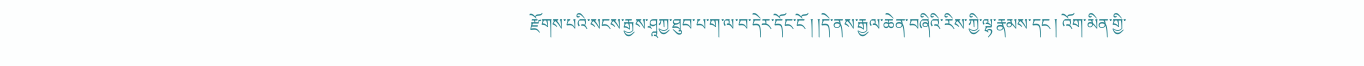རྫོགས་པའི་སངས་རྒྱས་ཤཱཀྱ་ཐུབ་པ་ག་ལ་བ་དེར་དོང་ངོ ། །དེ་ནས་རྒྱལ་ཆེན་བཞིའི་རིས་ཀྱི་ལྷ་རྣམས་དང ། འོག་མིན་གྱི་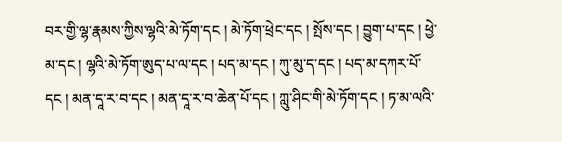བར་གྱི་ལྷ་རྣམས་ཀྱིས་ལྷའི་མེ་ཏོག་དང ། མེ་ཏོག་ཕྲེང་དང ། སྤོས་དང ། བྱུག་པ་དང ། ཕྱེ་མ་དང ། ལྷའི་མེ་ཏོག་ཨུད་པ་ལ་དང ། པད་མ་དང ། ཀུ་མུ་ད་དང ། པད་མ་དཀར་པོ་དང ། མན་དཱ་ར་བ་དང ། མན་དཱ་ར་བ་ཆེན་པོ་དང ། ཀླུ་ཤིང་གི་མེ་ཏོག་དང ། ཏ་མ་ལའི་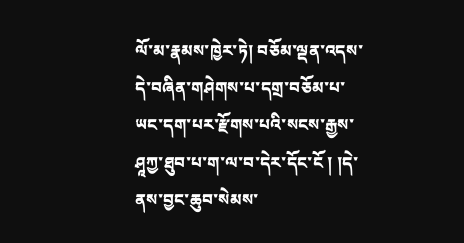ལོ་མ་རྣམས་ཁྱེར་ཏེ། བཅོམ་ལྡན་འདས་དེ་བཞིན་གཤེགས་པ་དགྲ་བཅོམ་པ་ཡང་དག་པར་རྫོགས་པའི་སངས་རྒྱས་ཤཱཀྱ་ཐུབ་པ་ག་ལ་བ་དེར་དོང་ངོ ། །དེ་ནས་བྱང་ཆུབ་སེམས་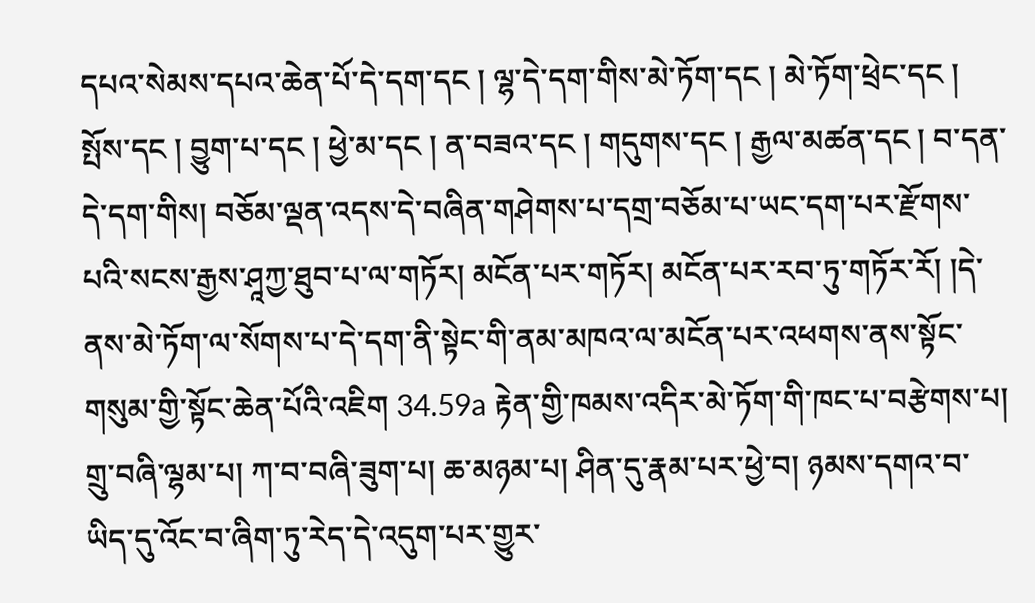དཔའ་སེམས་དཔའ་ཆེན་པོ་དེ་དག་དང ། ལྷ་དེ་དག་གིས་མེ་ཏོག་དང ། མེ་ཏོག་ཕྲེང་དང ། སྤོས་དང ། བྱུག་པ་དང ། ཕྱེ་མ་དང ། ན་བཟའ་དང ། གདུགས་དང ། རྒྱལ་མཚན་དང ། བ་དན་དེ་དག་གིས། བཅོམ་ལྡན་འདས་དེ་བཞིན་གཤེགས་པ་དགྲ་བཅོམ་པ་ཡང་དག་པར་རྫོགས་པའི་སངས་རྒྱས་ཤཱཀྱ་ཐུབ་པ་ལ་གཏོར། མངོན་པར་གཏོར། མངོན་པར་རབ་ཏུ་གཏོར་རོ། །དེ་ནས་མེ་ཏོག་ལ་སོགས་པ་དེ་དག་ནི་སྟེང་གི་ནམ་མཁའ་ལ་མངོན་པར་འཕགས་ནས་སྟོང་གསུམ་གྱི་སྟོང་ཆེན་པོའི་འཇིག 34.59a རྟེན་གྱི་ཁམས་འདིར་མེ་ཏོག་གི་ཁང་པ་བརྩེགས་པ། གྲུ་བཞི་ལྷམ་པ། ཀ་བ་བཞི་ཟུག་པ། ཆ་མཉམ་པ། ཤིན་དུ་རྣམ་པར་ཕྱེ་བ། ཉམས་དགའ་བ་ཡིད་དུ་འོང་བ་ཞིག་ཏུ་རེད་དེ་འདུག་པར་གྱུར་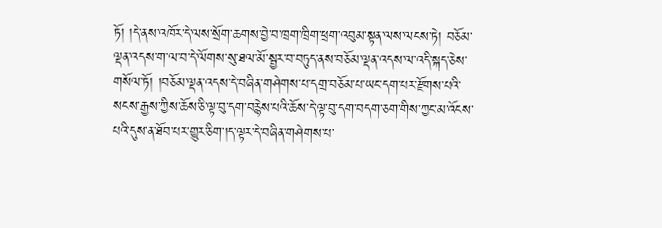ཏོ། །དེ་ནས་འཁོར་དེ་ལས་སྲོག་ཆགས་བྱེ་བ་ཁྲག་ཁྲིག་ཕྲག་འབུམ་སྟན་ལས་ལངས་ཏེ། བཅོམ་ལྡན་འདས་ག་ལ་བ་དེ་ལོགས་སུ་ཐལ་མོ་སྦྱར་བ་བཏུད་ནས་བཅོམ་ལྡན་འདས་ལ་འདི་སྐད་ཅེས་གསོལ་ཏོ། །བཅོམ་ལྡན་འདས་དེ་བཞིན་གཤེགས་པ་དགྲ་བཅོམ་པ་ཡང་དག་པར་རྫོགས་པའི་སངས་རྒྱས་ཀྱིས་ཆོས་ཅི་ལྟ་བུ་དག་བརྙེས་པའི་ཆོས་དེ་ལྟ་བུ་དག་བདག་ཅག་གིས་ཀྱང་མ་འོངས་པའི་དུས་ན་ཐོབ་པར་གྱུར་ཅིག་།ད་ལྟར་དེ་བཞིན་གཤེགས་པ་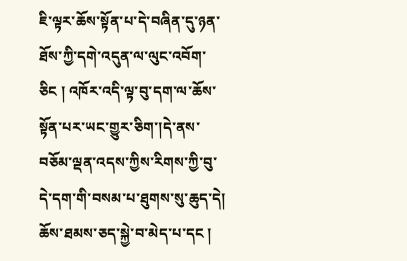ཇི་ལྟར་ཆོས་སྟོན་པ་དེ་བཞིན་དུ་ཉན་ཐོས་ཀྱི་དགེ་འདུན་ལ་ལུང་འབོག་ཅིང ། འཁོར་འདི་ལྟ་བུ་དག་ལ་ཆོས་སྟོན་པར་ཡང་གྱུར་ཅིག་།དེ་ནས་བཅོམ་ལྡན་འདས་ཀྱིས་རིགས་ཀྱི་བུ་དེ་དག་གི་བསམ་པ་ཐུགས་སུ་ཆུད་དེ། ཆོས་ཐམས་ཅད་སྐྱེ་བ་མེད་པ་དང །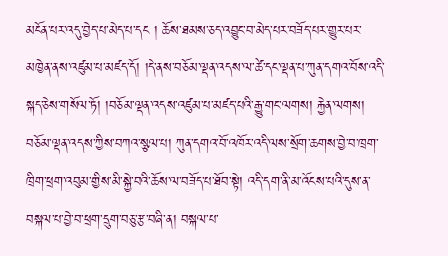མངོན་པར་འདུ་བྱེད་པ་མེད་པ་དང ། ཆོས་ཐམས་ཅད་འབྱུང་བ་མེད་པར་བཟོད་པར་གྱུར་པར་མཁྱེན་ནས་འཛུམ་པ་མཛད་དོ། །དེ་ནས་བཅོམ་ལྡན་འདས་ལ་ཚེ་དང་ལྡན་པ་ཀུན་དགའ་བོས་འདི་སྐད་ཅེས་གསོལ་ཏོ། །བཅོམ་ལྡན་འདས་འཛུམ་པ་མཛད་པའི་རྒྱུ་གང་ལགས། རྐྱེན་ལགས། བཅོམ་ལྡན་འདས་ཀྱིས་བཀའ་སྩལ་པ། ཀུན་དགའ་བོ་འཁོར་འདི་ལས་སྲོག་ཆགས་བྱེ་བ་ཁྲག་ཁྲིག་ཕྲག་འབུམ་གྱིས་མི་སྐྱེ་བའི་ཆོས་ལ་བཟོད་པ་ཐོབ་སྟེ། འདི་དག་ནི་མ་འོངས་པའི་དུས་ན་བསྐལ་པ་བྱེ་བ་ཕྲག་དྲུག་བཅུ་རྩ་བཞི་ན། བསྐལ་པ་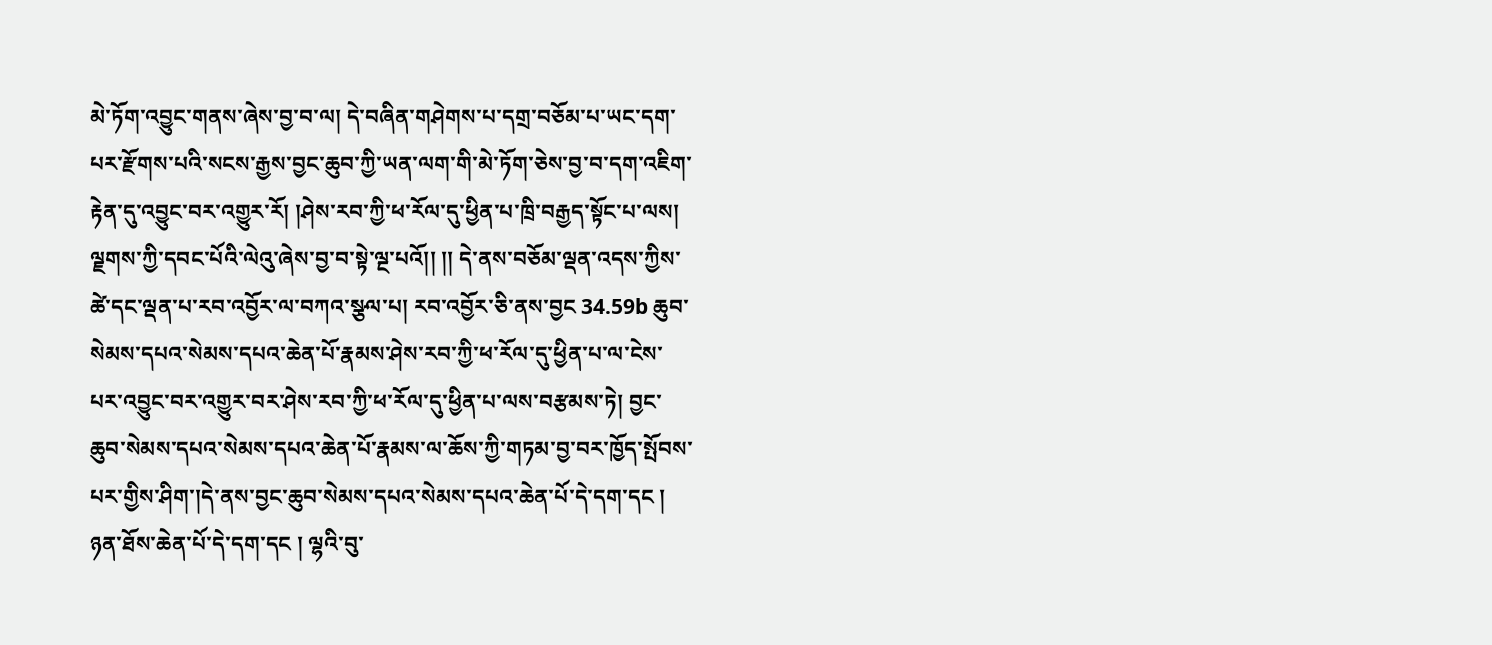མེ་ཏོག་འབྱུང་གནས་ཞེས་བྱ་བ་ལ། དེ་བཞིན་གཤེགས་པ་དགྲ་བཅོམ་པ་ཡང་དག་པར་རྫོགས་པའི་སངས་རྒྱས་བྱང་ཆུབ་ཀྱི་ཡན་ལག་གི་མེ་ཏོག་ཅེས་བྱ་བ་དག་འཇིག་རྟེན་དུ་འབྱུང་བར་འགྱུར་རོ། །ཤེས་རབ་ཀྱི་ཕ་རོལ་དུ་ཕྱིན་པ་ཁྲི་བརྒྱད་སྟོང་པ་ལས། ལྗགས་ཀྱི་དབང་པོའི་ལེའུ་ཞེས་བྱ་བ་སྟེ་ལྔ་པའོ།། །། དེ་ནས་བཅོམ་ལྡན་འདས་ཀྱིས་ཚེ་དང་ལྡན་པ་རབ་འབྱོར་ལ་བཀའ་སྩལ་པ། རབ་འབྱོར་ཅི་ནས་བྱང 34.59b ཆུབ་སེམས་དཔའ་སེམས་དཔའ་ཆེན་པོ་རྣམས་ཤེས་རབ་ཀྱི་ཕ་རོལ་དུ་ཕྱིན་པ་ལ་ངེས་པར་འབྱུང་བར་འགྱུར་བར་ཤེས་རབ་ཀྱི་ཕ་རོལ་དུ་ཕྱིན་པ་ལས་བརྩམས་ཏེ། བྱང་ཆུབ་སེམས་དཔའ་སེམས་དཔའ་ཆེན་པོ་རྣམས་ལ་ཆོས་ཀྱི་གཏམ་བྱ་བར་ཁྱོད་སྤོབས་པར་གྱིས་ཤིག་།དེ་ནས་བྱང་ཆུབ་སེམས་དཔའ་སེམས་དཔའ་ཆེན་པོ་དེ་དག་དང ། ཉན་ཐོས་ཆེན་པོ་དེ་དག་དང ། ལྷའི་བུ་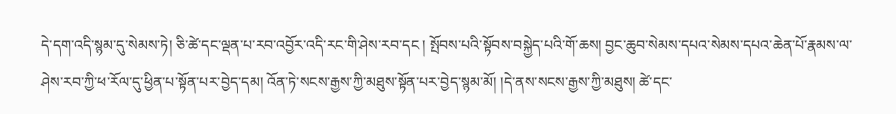དེ་དག་འདི་སྙམ་དུ་སེམས་ཏེ། ཅི་ཚེ་དང་ལྡན་པ་རབ་འབྱོར་འདི་རང་གི་ཤེས་རབ་དང ། སྤོབས་པའི་སྟོབས་བསྐྱེད་པའི་གོ་ཆས། བྱང་ཆུབ་སེམས་དཔའ་སེམས་དཔའ་ཆེན་པོ་རྣམས་ལ་ཤེས་རབ་ཀྱི་ཕ་རོལ་དུ་ཕྱིན་པ་སྟོན་པར་བྱེད་དམ། འོན་ཏེ་སངས་རྒྱས་ཀྱི་མཐུས་སྟོན་པར་བྱེད་སྙམ་མོ། །དེ་ནས་སངས་རྒྱས་ཀྱི་མཐུས། ཚེ་དང་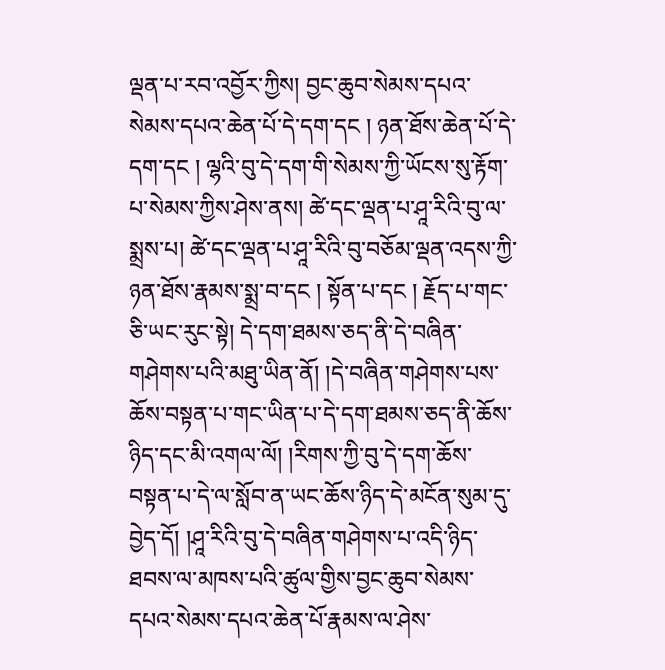ལྡན་པ་རབ་འབྱོར་ཀྱིས། བྱང་ཆུབ་སེམས་དཔའ་སེམས་དཔའ་ཆེན་པོ་དེ་དག་དང ། ཉན་ཐོས་ཆེན་པོ་དེ་དག་དང ། ལྷའི་བུ་དེ་དག་གི་སེམས་ཀྱི་ཡོངས་སུ་རྟོག་པ་སེམས་ཀྱིས་ཤེས་ནས། ཚེ་དང་ལྡན་པ་ཤཱ་རིའི་བུ་ལ་སྨྲས་པ། ཚེ་དང་ལྡན་པ་ཤཱ་རིའི་བུ་བཅོམ་ལྡན་འདས་ཀྱི་ཉན་ཐོས་རྣམས་སྨྲ་བ་དང ། སྟོན་པ་དང ། རྗོད་པ་གང་ཅི་ཡང་རུང་སྟེ། དེ་དག་ཐམས་ཅད་ནི་དེ་བཞིན་གཤེགས་པའི་མཐུ་ཡིན་ནོ། །དེ་བཞིན་གཤེགས་པས་ཆོས་བསྟན་པ་གང་ཡིན་པ་དེ་དག་ཐམས་ཅད་ནི་ཆོས་ཉིད་དང་མི་འགལ་ལོ། །རིགས་ཀྱི་བུ་དེ་དག་ཆོས་བསྟན་པ་དེ་ལ་སློབ་ན་ཡང་ཆོས་ཉིད་དེ་མངོན་སུམ་དུ་བྱེད་དོ། །ཤཱ་རིའི་བུ་དེ་བཞིན་གཤེགས་པ་འདི་ཉིད་ཐབས་ལ་མཁས་པའི་ཚུལ་གྱིས་བྱང་ཆུབ་སེམས་དཔའ་སེམས་དཔའ་ཆེན་པོ་རྣམས་ལ་ཤེས་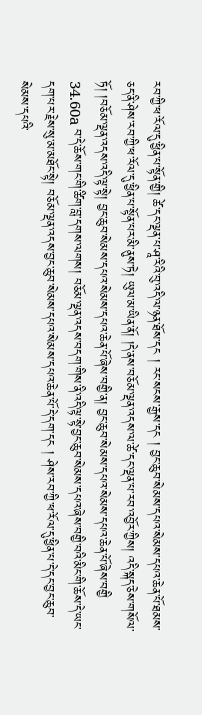རབ་ཀྱི་ཕ་རོལ་དུ་ཕྱིན་པ་སྟོན་གྱི། ཚེ་དང་ལྡན་པ་ཤཱ་རིའི་བུ་འདི་ལ་ཉན་ཐོས་དང ། རང་སངས་རྒྱས་དང ། བྱང་ཆུབ་སེམས་དཔའ་སེམས་དཔའ་ཆེན་པོ་ཐམས་ཅད་ནི་ཤེས་རབ་ཀྱི་ཕ་རོལ་དུ་ཕྱིན་པ་སྟོན་པར་མི་ནུས་ཏེ། ཡུལ་མ་ཡིན་ནོ། །དེ་ནས་བཅོམ་ལྡན་འདས་ལ་ཚེ་དང་ལྡན་པ་རབ་འབྱོར་ཀྱིས། འདི་སྐད་ཅེས་གསོལ་ཏོ། །བཅོམ་ལྡན་འདས་འདི་ལྟ་སྟེ། བྱང་ཆུབ་སེམས་དཔའ་སེམས་དཔའ་ཆེན་པོ་ཞེས་བགྱི་ན། བྱང་ཆུབ་སེམས་དཔའ་སེམས་དཔའ་ཆེན་པོ་ཞེས་བགྱི 34.60a བ་དེ་ཆོས་གང་གི་ཚིག་བླ་དགས་ལགས། བཅོམ་ལྡན་འདས་བདག་གིས་ནི་འདི་ལྟ་སྟེ་བྱང་ཆུབ་སེམས་དཔའ་ཞེས་བགྱི་བའི་མིང་གི་ཆོས་དེ་ཡང་དག་པར་རྗེས་སུ་མ་མཐོང་སྟེ། བཅོམ་ལྡན་འདས་བྱང་ཆུབ་སེམས་དཔའ་སེམས་དཔའ་ཆེན་པོ་དེ་དག་དང ། ཤེས་རབ་ཀྱི་ཕ་རོལ་དུ་ཕྱིན་པ་དེ་དང་བྱང་ཆུབ་སེམས་དཔའི་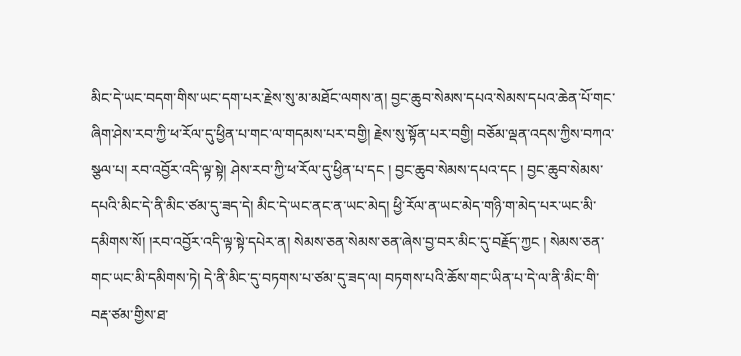མིང་དེ་ཡང་བདག་གིས་ཡང་དག་པར་རྗེས་སུ་མ་མཐོང་ལགས་ན། བྱང་ཆུབ་སེམས་དཔའ་སེམས་དཔའ་ཆེན་པོ་གང་ཞིག་ཤེས་རབ་ཀྱི་ཕ་རོལ་དུ་ཕྱིན་པ་གང་ལ་གདམས་པར་བགྱི། རྗེས་སུ་སྟོན་པར་བགྱི། བཅོམ་ལྡན་འདས་ཀྱིས་བཀའ་སྩལ་པ། རབ་འབྱོར་འདི་ལྟ་སྟེ། ཤེས་རབ་ཀྱི་ཕ་རོལ་དུ་ཕྱིན་པ་དང ། བྱང་ཆུབ་སེམས་དཔའ་དང ། བྱང་ཆུབ་སེམས་དཔའི་མིང་དེ་ནི་མིང་ཙམ་དུ་ཟད་དེ། མིང་དེ་ཡང་ནང་ན་ཡང་མེད། ཕྱི་རོལ་ན་ཡང་མེད་གཉི་ག་མེད་པར་ཡང་མི་དམིགས་སོ། །རབ་འབྱོར་འདི་ལྟ་སྟེ་དཔེར་ན། སེམས་ཅན་སེམས་ཅན་ཞེས་བྱ་བར་མིང་དུ་བརྗོད་ཀྱང ། སེམས་ཅན་གང་ཡང་མི་དམིགས་ཏེ། དེ་ནི་མིང་དུ་བཏགས་པ་ཙམ་དུ་ཟད་ལ། བཏགས་པའི་ཆོས་གང་ཡིན་པ་དེ་ལ་ནི་མིང་གི་བརྡ་ཙམ་གྱིས་ཐ་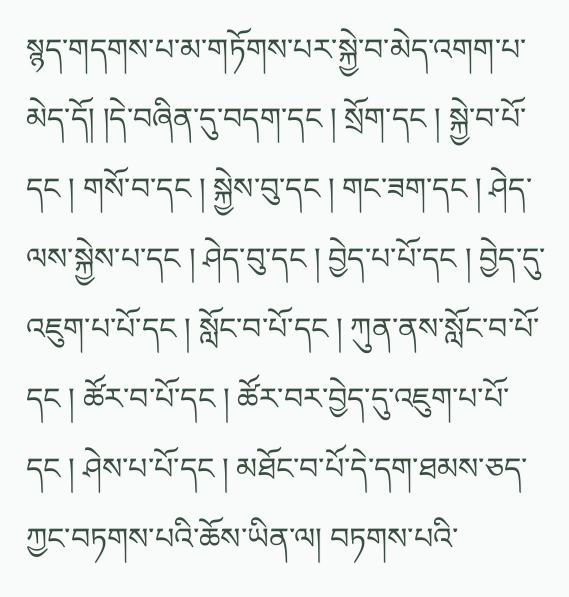སྙད་གདགས་པ་མ་གཏོགས་པར་སྐྱེ་བ་མེད་འགག་པ་མེད་དོ། །དེ་བཞིན་དུ་བདག་དང ། སྲོག་དང ། སྐྱེ་བ་པོ་དང ། གསོ་བ་དང ། སྐྱེས་བུ་དང ། གང་ཟག་དང ། ཤེད་ལས་སྐྱེས་པ་དང ། ཤེད་བུ་དང ། བྱེད་པ་པོ་དང ། བྱེད་དུ་འཇུག་པ་པོ་དང ། སློང་བ་པོ་དང ། ཀུན་ནས་སློང་བ་པོ་དང ། ཚོར་བ་པོ་དང ། ཚོར་བར་བྱེད་དུ་འཇུག་པ་པོ་དང ། ཤེས་པ་པོ་དང ། མཐོང་བ་པོ་དེ་དག་ཐམས་ཅད་ཀྱང་བཏགས་པའི་ཆོས་ཡིན་ལ། བཏགས་པའི་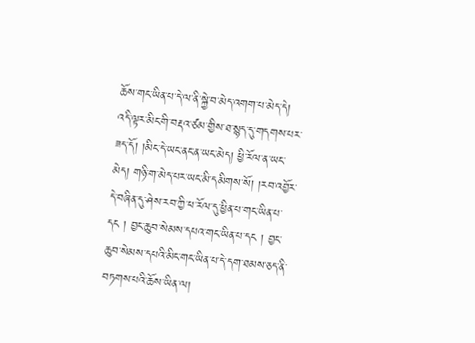ཆོས་གང་ཡིན་པ་དེ་ལ་ནི་སྐྱེ་བ་མེད་འགག་པ་མེད་དེ། འདི་ལྟར་མིང་གི་བརྡའ་ཙམ་གྱིས་ཐ་སྙད་དུ་གདགས་པར་ཟད་དོ། །མིང་དེ་ཡང་ནང་ན་ཡང་མེད། ཕྱི་རོལ་ན་ཡང་མེད། གཉི་ག་མེད་པར་ཡང་མི་དམིགས་སོ། །རབ་འབྱོར་དེ་བཞིན་དུ་ཤེས་རབ་ཀྱི་ཕ་རོལ་དུ་ཕྱིན་པ་གང་ཡིན་པ་དང ། བྱང་ཆུབ་སེམས་དཔའ་གང་ཡིན་པ་དང ། བྱང་ཆུབ་སེམས་དཔའི་མིང་གང་ཡིན་པ་དེ་དག་ཐམས་ཅད་ནི་བཏགས་པའི་ཆོས་ཡིན་ལ།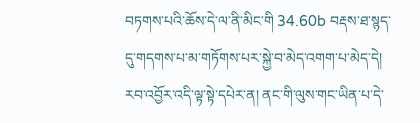བཏགས་པའི་ཆོས་དེ་ལ་ནི་མིང་གི 34.60b བརྡས་ཐ་སྙད་དུ་གདགས་པ་མ་གཏོགས་པར་སྐྱེ་བ་མེད་འགག་པ་མེད་དེ། རབ་འབྱོར་འདི་ལྟ་སྟེ་དཔེར་ན། ནང་གི་ལུས་གང་ཡིན་པ་དེ་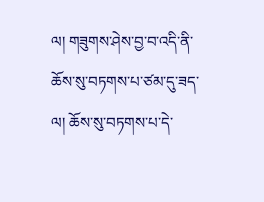ལ། གཟུགས་ཤེས་བྱ་བ་འདི་ནི་ཆོས་སུ་བཏགས་པ་ཙམ་དུ་ཟད་ལ། ཆོས་སུ་བཏགས་པ་དེ་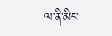ལ་ནི་མིང་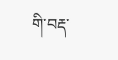གི་བརྡ་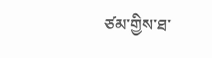ཙམ་གྱིས་ཐ་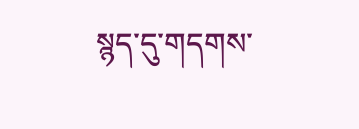སྙད་དུ་གདགས་